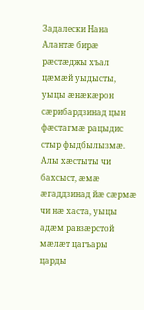Задалески Нана
Алантæ бирæ рæстæджы хъал цæмæй уыдысты, уыцы æнæкæрон сæрибардзинад цын фæстагмæ рацыдис стыр фыдбылызмæ. Алы хæстыты чи бахсыст, æмæ æгаддзинад йæ сæрмæ чи нæ хаста, уыцы адæм равзæрстой мæлæт цагъары царды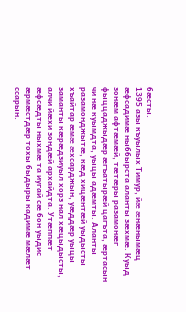бæсты.
1395 азы къуылых Тимур, йæ æнæнымæц æфсадимæ ныббырста аланты зæхмæ. Куыд зонæм афтæмæй, тæтæры разамонæг фыццаджыдæр æгъатырæй цагъта, æртасын чи нæ куымдта, уыцы адæмты. Аланты разамонджытæ, кæд хицæнтæй уыдысты хъайтар æмæ æхсарджын, уæддæр уыцы заманты кæрæдзиуыл хорз нал хæцыдысты, алчи йæхи зондæй архайдта. Утæппæт æфсæдты ныхмæ та иугай сæ бон уыдис æрмæстдæр тохы быдыры кадимæ мæлæт ссарын.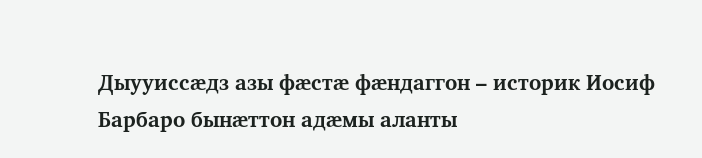Дыууиссæдз азы фæстæ фæндаггон – историк Иосиф Барбаро бынæттон адæмы аланты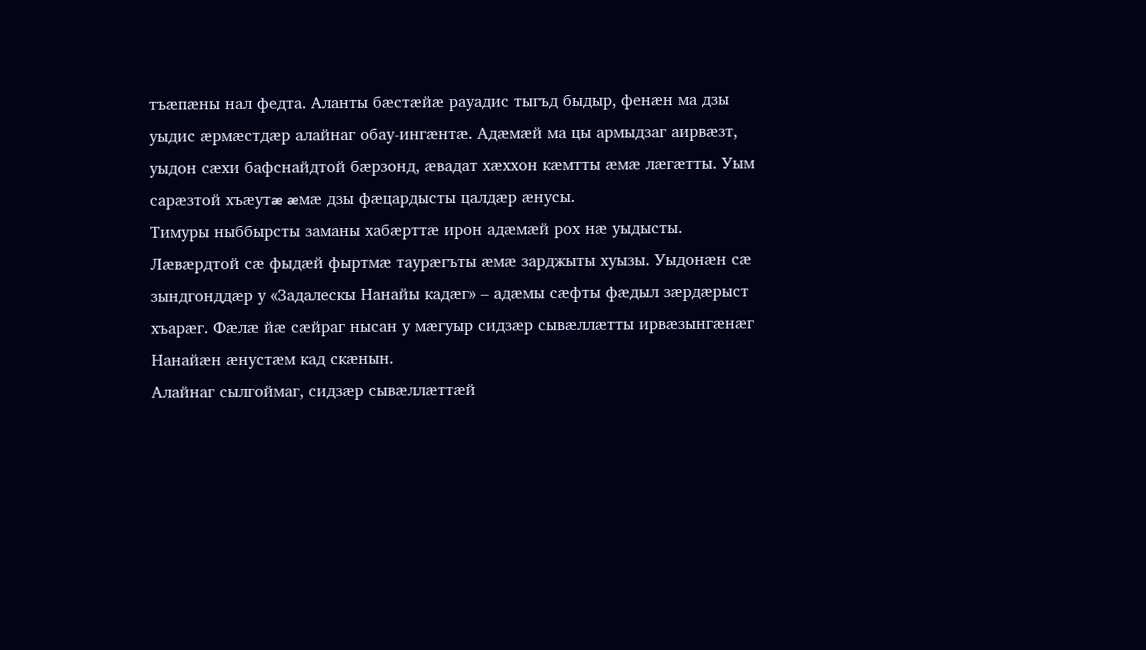тъæпæны нал федта. Аланты бæстæйæ рауадис тыгъд быдыр, фенæн ма дзы уыдис æрмæстдæр алайнаг обау-ингæнтæ. Адæмæй ма цы армыдзаг аирвæзт, уыдон сæхи бафснайдтой бæрзонд, æвадат хæххон кæмтты æмæ лæгæтты. Уым сарæзтой хъæутæ æмæ дзы фæцардысты цалдæр æнусы.
Тимуры ныббырсты заманы хабæрттæ ирон адæмæй рох нæ уыдысты. Лæвæрдтой сæ фыдæй фыртмæ таурæгъты æмæ зарджыты хуызы. Уыдонæн сæ зындгонддæр у «Задалескы Нанайы кадæг» – адæмы сæфты фæдыл зæрдæрыст хъарæг. Фæлæ йæ сæйраг нысан у мæгуыр сидзæр сывæллæтты ирвæзынгæнæг Нанайæн æнустæм кад скæнын.
Алайнаг сылгоймаг, сидзæр сывæллæттæй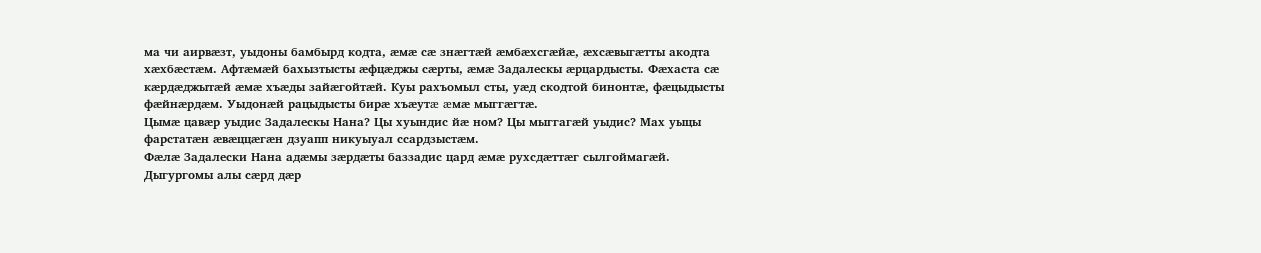ма чи аирвæзт, уыдоны бамбырд кодта, æмæ сæ знæгтæй æмбæхсгæйæ, æхсæвыгæтты акодта хæхбæстæм. Афтæмæй бахызтысты æфцæджы сæрты, æмæ Задалескы æрцардысты. Фæхаста сæ кæрдæджытæй æмæ хъæды зайæгойтæй. Куы рахъомыл сты, уæд скодтой бинонтæ, фæцыдысты фæйнæрдæм. Уыдонæй рацыдысты бирæ хъæутæ æмæ мыггæгтæ.
Цымæ цавæр уыдис Задалескы Нана? Цы хуындис йæ ном? Цы мыггагæй уыдис? Мах уыцы фарстатæн æвæццæгæн дзуапп никуыуал ссардзыстæм.
Фæлæ Задалески Нана адæмы зæрдæты баззадис цард æмæ рухсдæттæг сылгоймагæй.
Дыгургомы алы сæрд дæр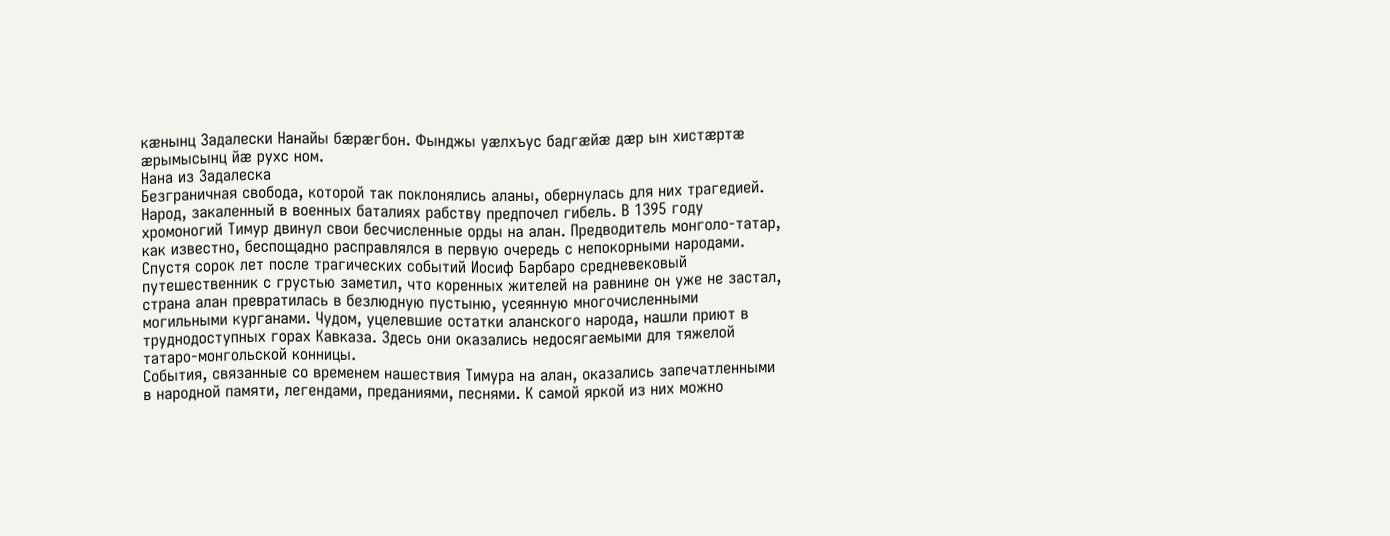кæнынц Задалески Нанайы бæрæгбон. Фынджы уæлхъус бадгæйæ дæр ын хистæртæ æрымысынц йæ рухс ном.
Нана из Задалеска
Безграничная свобода, которой так поклонялись аланы, обернулась для них трагедией. Народ, закаленный в военных баталиях рабству предпочел гибель. В 1395 году хромоногий Тимур двинул свои бесчисленные орды на алан. Предводитель монголо-татар, как известно, беспощадно расправлялся в первую очередь с непокорными народами.
Спустя сорок лет после трагических событий Иосиф Барбаро средневековый путешественник с грустью заметил, что коренных жителей на равнине он уже не застал, страна алан превратилась в безлюдную пустыню, усеянную многочисленными могильными курганами. Чудом, уцелевшие остатки аланского народа, нашли приют в труднодоступных горах Кавказа. Здесь они оказались недосягаемыми для тяжелой татаро-монгольской конницы.
События, связанные со временем нашествия Тимура на алан, оказались запечатленными в народной памяти, легендами, преданиями, песнями. К самой яркой из них можно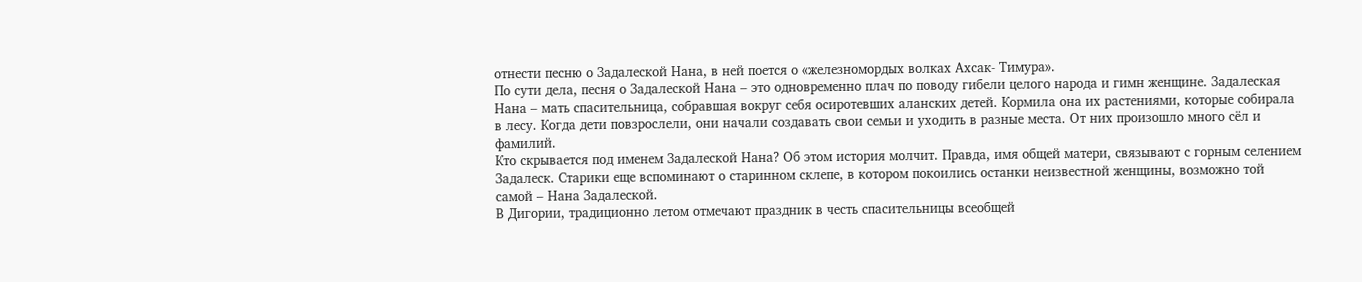отнести песню о Задалеской Нана, в ней поется о «железномордых волках Ахсак- Тимура».
По сути дела, песня о Задалеской Нана – это одновременно плач по поводу гибели целого народа и гимн женщине. Задалеская Нана – мать спасительница, собравшая вокруг себя осиротевших аланских детей. Кормила она их растениями, которые собирала в лесу. Когда дети повзрослели, они начали создавать свои семьи и уходить в разные места. От них произошло много сёл и фамилий.
Кто скрывается под именем Задалеской Нана? Об этом история молчит. Правда, имя общей матери, связывают с горным селением Задалеск. Старики еще вспоминают о старинном склепе, в котором покоились останки неизвестной женщины, возможно той самой – Нана Задалеской.
В Дигории, традиционно летом отмечают праздник в честь спасительницы всеобщей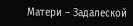Матери – Задалеской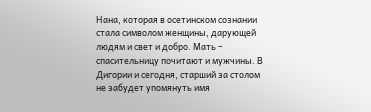Нана, которая в осетинском сознании стала символом женщины, дарующей людям и свет и добро. Мать – спасительницу почитают и мужчины. В Дигории и сегодня, старший за столом не забудет упомянуть имя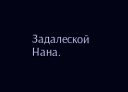Задалеской Нана.